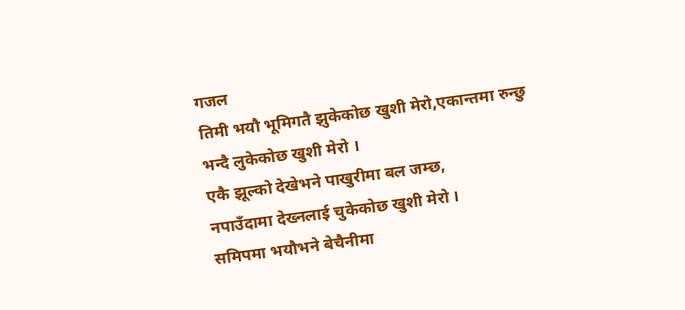गजल
तिमी भयौ भूमिगतै झुकेकोछ खुशी मेरो,एकान्तमा रुन्छु भन्दै लुकेकोछ खुशी मेरो ।
एकै झूल्को देखेभने पाखुरीमा बल जम्छ,
नपाउँदामा देख्नलाई चुकेकोछ खुशी मेरो ।
समिपमा भयौभने बेचैनीमा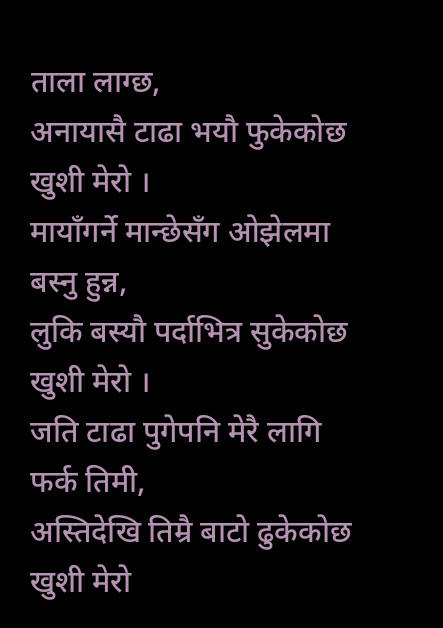ताला लाग्छ,
अनायासै टाढा भयौ फुकेकोछ खुशी मेरो ।
मायाँगर्ने मान्छेसँग ओझेलमा बस्नु हुन्न,
लुकि बस्यौ पर्दाभित्र सुकेकोछ खुशी मेरो ।
जति टाढा पुगेपनि मेरै लागि फर्क तिमी,
अस्तिदेखि तिम्रै बाटो ढुकेकोछ खुशी मेरो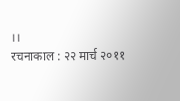।।
रचनाकाल : २२ मार्च २०११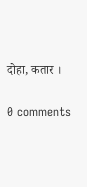दोहा, कतार ।

0 comments